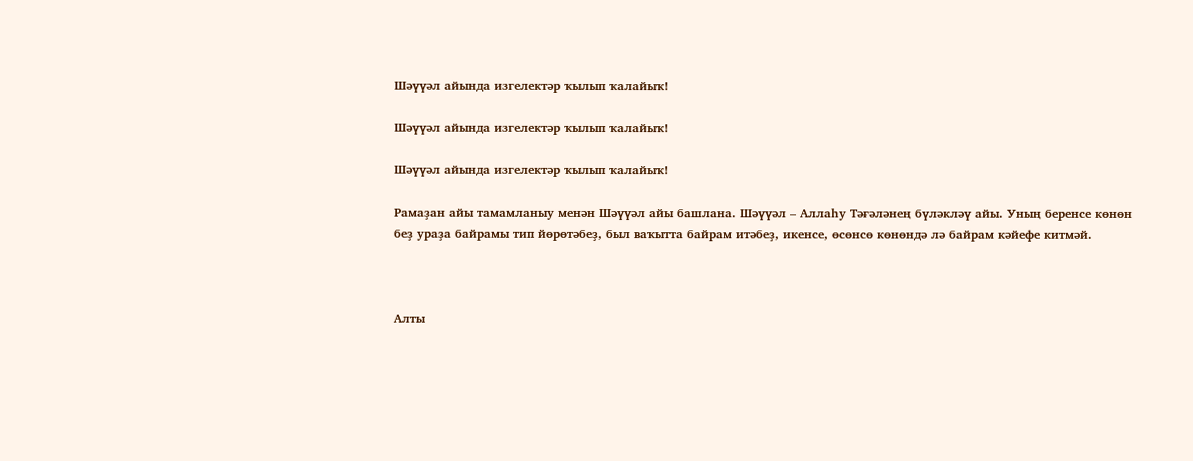Шәүүәл айында изгелектәр ҡылып ҡалайыҡ!

Шәүүәл айында изгелектәр ҡылып ҡалайыҡ!

Шәүүәл айында изгелектәр ҡылып ҡалайыҡ!

Рамаҙан айы тамамланыу менән Шәүүәл айы башлана. Шәүүәл – Аллаһу Тәғәләнең бүләкләү айы. Уның беренсе көнөн беҙ ураҙа байрамы тип йөрөтәбеҙ, был ваҡытта байрам итәбеҙ, икенсе, өсөнсө көнөндә лә байрам кәйефе китмәй.



Алты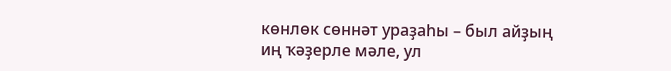көнлөк сөннәт ураҙаһы – был айҙың иң ҡәҙерле мәле, ул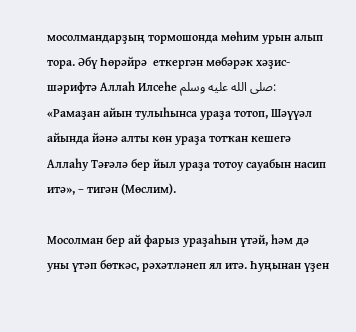мосолмандарҙың тормошонда мөһим урын алып тора. Әбү Һөрәйрә  еткергән мөбәрәк хәҙис-шәрифтә Аллаһ Илсеһе صلى الله عليه وسلم: «Рамаҙан айын тулыһынса ураҙа тотоп, Шәүүәл айында йәнә алты көн ураҙа тотҡан кешегә Аллаһу Тәғәлә бер йыл ураҙа тотоу сауабын насип итә», – тигән (Мөслим).

Мосолман бер ай фарыз ураҙаһын үтәй, һәм дә уны үтәп бөткәс, рәхәтләнеп ял итә. Һуңынан үҙен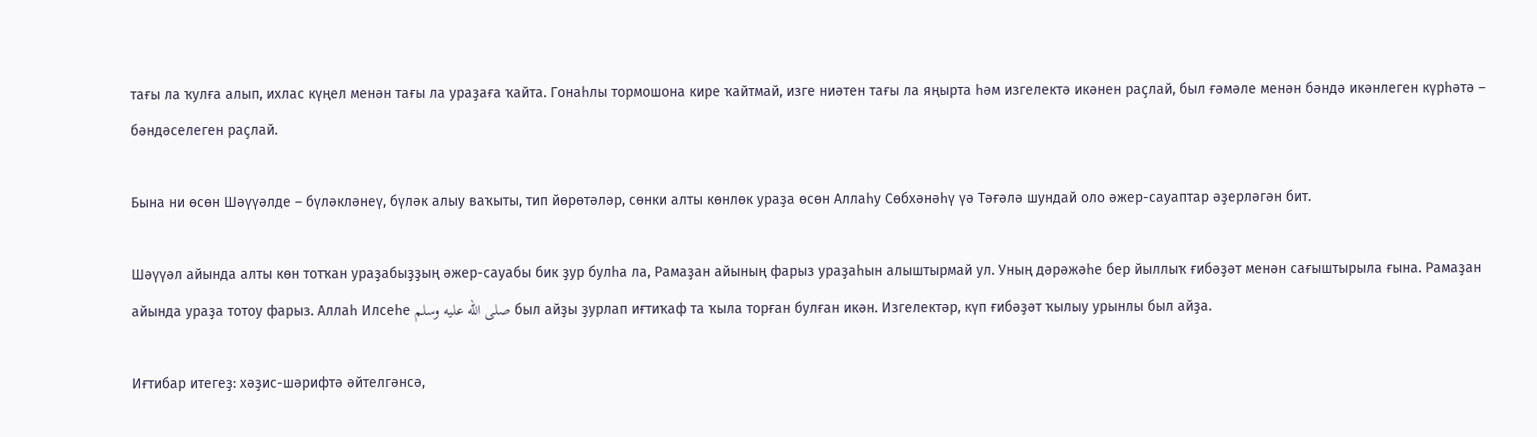тағы ла ҡулға алып, ихлас күңел менән тағы ла ураҙаға ҡайта. Гонаһлы тормошона кире ҡайтмай, изге ниәтен тағы ла яңырта һәм изгелектә икәнен раҫлай, был ғәмәле менән бәндә икәнлеген күрһәтә – бәндәселеген раҫлай.

Бына ни өсөн Шәүүәлде – бүләкләнеү, бүләк алыу ваҡыты, тип йөрөтәләр, сөнки алты көнлөк ураҙа өсөн Аллаһу Сөбхәнәһү үә Тәғәлә шундай оло әжер-сауаптар әҙерләгән бит.

Шәүүәл айында алты көн тотҡан ураҙабыҙҙың әжер-сауабы бик ҙур булһа ла, Рамаҙан айының фарыз ураҙаһын алыштырмай ул. Уның дәрәжәһе бер йыллыҡ ғибәҙәт менән сағыштырыла ғына. Рамаҙан айында ураҙа тотоу фарыз. Аллаһ Илсеһе صلى الله عليه وسلم был айҙы ҙурлап иғтиҡаф та ҡыла торған булған икән. Изгелектәр, күп ғибәҙәт ҡылыу урынлы был айҙа.

Иғтибар итегеҙ: хәҙис-шәрифтә әйтелгәнсә,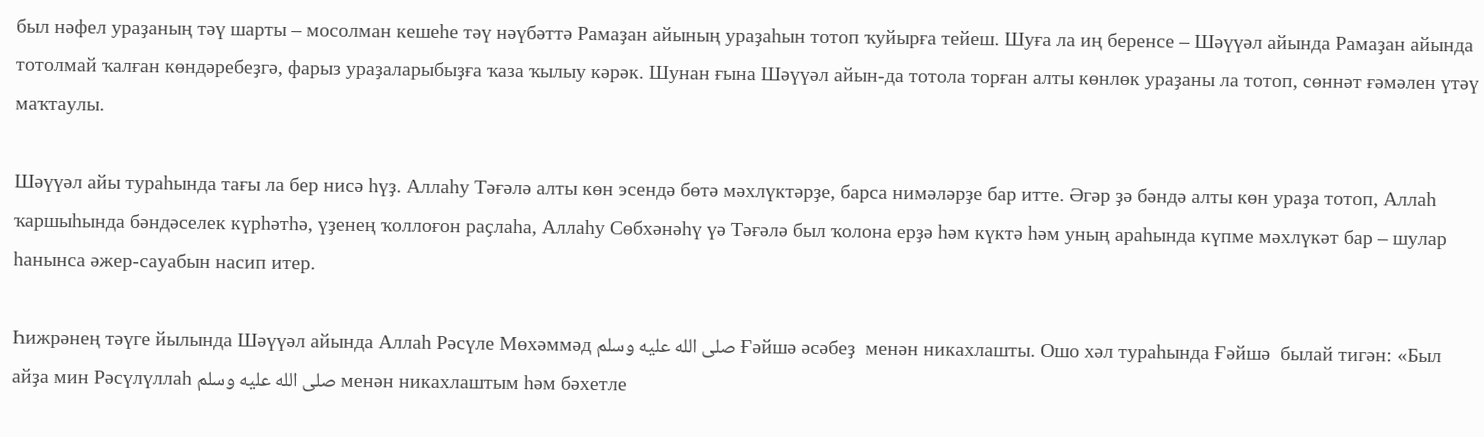был нәфел ураҙаның тәү шарты – мосолман кешеһе тәү нәүбәттә Рамаҙан айының ураҙаһын тотоп ҡуйырға тейеш. Шуға ла иң беренсе – Шәүүәл айында Рамаҙан айында тотолмай ҡалған көндәребеҙгә, фарыз ураҙаларыбыҙға ҡаза ҡылыу кәрәк. Шунан ғына Шәүүәл айын-да тотола торған алты көнлөк ураҙаны ла тотоп, сөннәт ғәмәлен үтәү маҡтаулы.

Шәүүәл айы тураһында тағы ла бер нисә һүҙ. Аллаһу Тәғәлә алты көн эсендә бөтә мәхлүктәрҙе, барса нимәләрҙе бар итте. Әгәр ҙә бәндә алты көн ураҙа тотоп, Аллаһ ҡаршыһында бәндәселек күрһәтһә, үҙенең ҡоллоғон раҫлаһа, Аллаһу Сөбхәнәһү үә Тәғәлә был ҡолона ерҙә һәм күктә һәм уның араһында күпме мәхлүкәт бар – шулар һанынса әжер-сауабын насип итер.

Һижрәнең тәүге йылында Шәүүәл айында Аллаһ Рәсүле Мөхәммәд صلى الله عليه وسلم Ғәйшә әсәбеҙ  менән никахлашты. Ошо хәл тураһында Ғәйшә  былай тигән: «Был айҙа мин Рәсүлүллаһ صلى الله عليه وسلم менән никахлаштым һәм бәхетле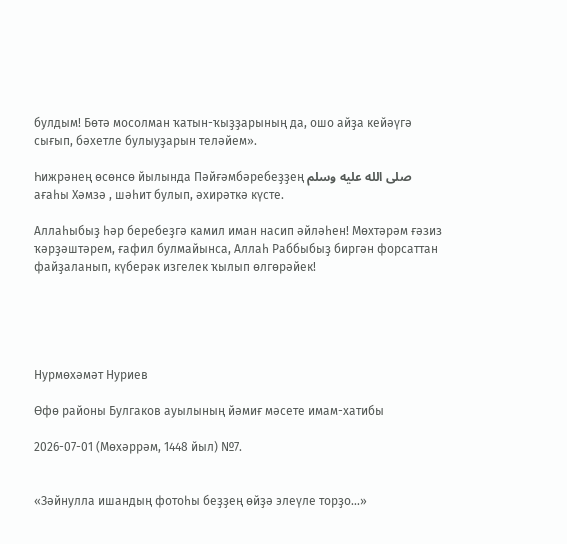булдым! Бөтә мосолман ҡатын-ҡыҙҙарының да, ошо айҙа кейәүгә сығып, бәхетле булыуҙарын теләйем».

Һижрәнең өсөнсө йылында Пәйғәмбәребеҙҙең صلى الله عليه وسلم ағаһы Хәмзә , шәһит булып, әхирәткә күсте.

Аллаһыбыҙ һәр беребеҙгә камил иман насип әйләһен! Мөхтәрәм ғәзиз ҡәрҙәштәрем, ғафил булмайынса, Аллаһ Раббыбыҙ биргән форсаттан файҙаланып, күберәк изгелек ҡылып өлгөрәйек!





Нурмөхәмәт Нуриев

Өфө районы Булгаков ауылының йәмиғ мәсете имам-хатибы

2026-07-01 (Мөхәррәм, 1448 йыл) №7.


«Зәйнулла ишандың фотоһы беҙҙең өйҙә элеүле торҙо...»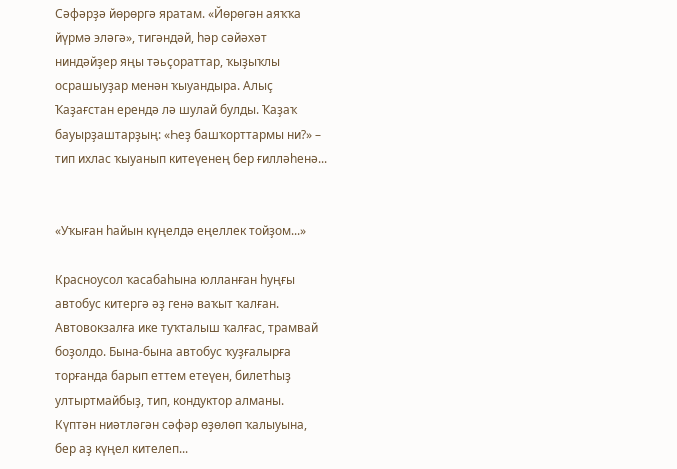Сәфәрҙә йөрөргә яратам. «Йөрөгән аяҡҡа йүрмә эләгә», тигәндәй, һәр сәйәхәт ниндәйҙер яңы тәьҫораттар, ҡыҙыҡлы осрашыуҙар менән ҡыуандыра. Алыҫ Ҡаҙағстан ерендә лә шулай булды. Ҡаҙаҡ бауырҙаштарҙың: «Һеҙ башҡорттармы ни?» – тип ихлас ҡыуанып китеүенең бер ғилләһенә...


«Уҡыған һайын күңелдә еңеллек тойҙом...»

Красноусол ҡасабаһына юлланған һуңғы автобус китергә әҙ генә ваҡыт ҡалған. Автовокзалға ике туҡталыш ҡалғас, трамвай боҙолдо. Бына-бына автобус ҡуҙғалырға торғанда барып еттем етеүен, билетһыҙ ултыртмайбыҙ, тип, кондуктор алманы.   Күптән ниәтләгән сәфәр өҙөлөп ҡалыуына, бер аҙ күңел кителеп...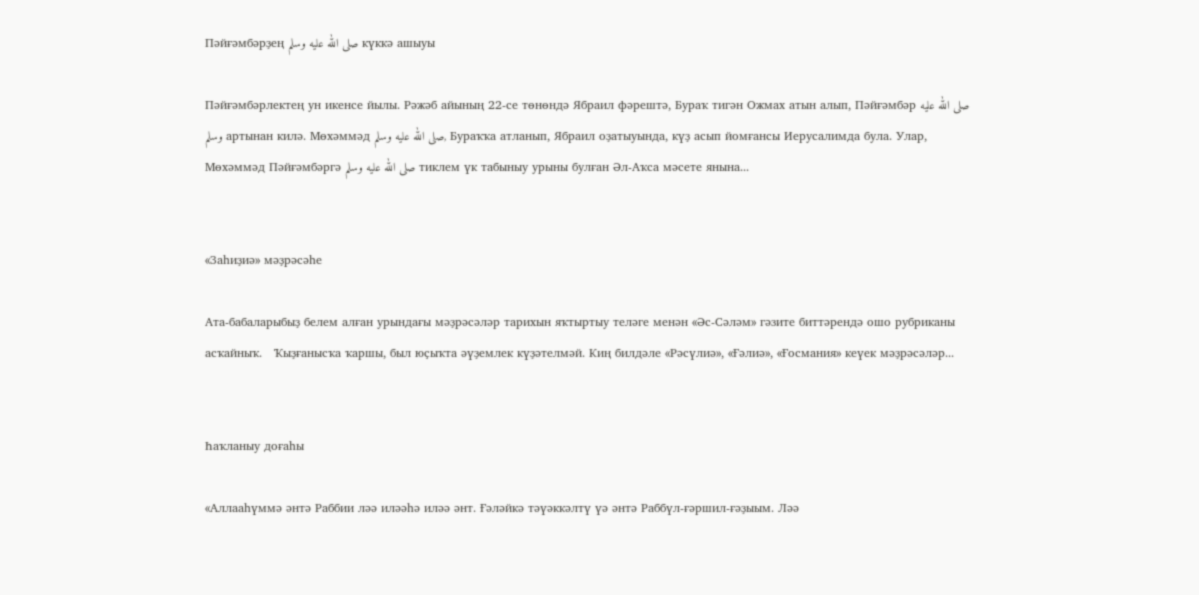Пәйғәмбәрҙең صلى الله عليه وسلم күккә ашыуы

Пәйғәмбәрлектең ун икенсе йылы. Рәжәб айының 22-се төнөндә Ябраил фәрештә, Бураҡ тигән Ожмах атын алып, Пәйғәмбәр صلى الله عليه وسلم артынан килә. Мөхәммәд صلى الله عليه وسلم, Бураҡҡа атланып, Ябраил оҙатыуында, күҙ асып йомғансы Иерусалимда була. Улар, Мөхәммәд Пәйғәмбәргә صلى الله عليه وسلم тиклем үк табыныу урыны булған Әл-Аҡса мәсете янына...


«Заһиҙиә» мәҙрәсәһе

Ата-бабаларыбыҙ белем алған урындағы мәҙрәсәләр тарихын яҡтыртыу теләге менән «Әс-Сәләм» гәзите биттәрендә ошо рубриканы асҡайныҡ.   Ҡыҙғанысҡа ҡаршы, был юҫыҡта әүҙемлек күҙәтелмәй. Киң билдәле «Рәсүлиә», «Ғәлиә», «Ғосмания» кеүек мәҙрәсәләр...


Һаҡланыу доғаһы

«Аллааһүммә әнтә Раббии ләә иләәһә иләә әнт. Ғәләйкә тәүәккәлтү үә әнтә Раббүл-ғәршил-ғәҙыым. Ләә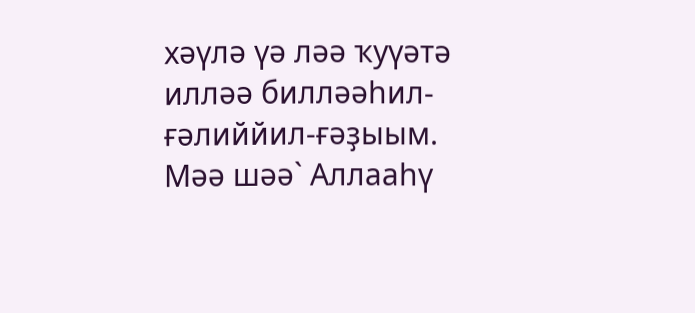хәүлә үә ләә ҡуүәтә илләә билләәһил-ғәлиййил-ғәҙыым. Мәә шәә` Аллааһү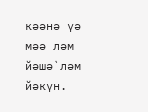кәәнә үә мәә ләм йәшә`ләм йәкүн.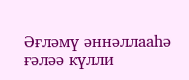Әғләмү әннәллааһә ғәләә күлли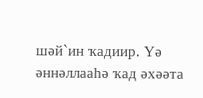шәй`ин ҡадиир. Үә әннәллааһә ҡад әхәәта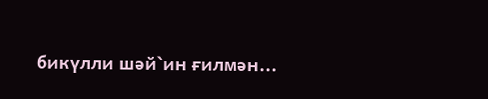бикүлли шәй`ин ғилмән...